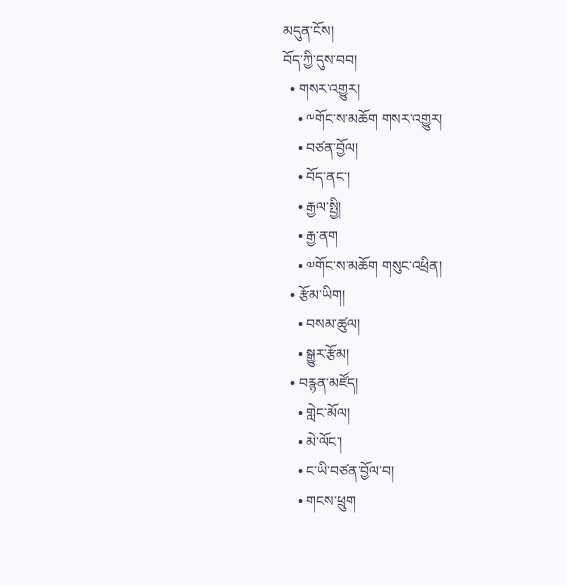མདུན་ངོས།
བོད་ཀྱི་དུས་བབ།
  • གསར་འགྱུར།
    • ༸གོང་ས་མཆོག གསར་འགྱུར།
    • བཙན་བྱོལ།
    • བོད་ནང་།
    • རྒྱལ་སྤྱི།
    • རྒྱ་ནག
    • ༧གོང་ས་མཆོག གསུང་འཕྲིན།
  • རྩོམ་ཡིག།
    • བསམ་ཚུལ།
    • སྒྱུར་རྩོམ།
  • བརྙན་མཛོད།
    • གླེང་མོལ།
    • མེ་ལོང་།
    • ང་ཡི་བཙན་བྱོལ་བ།
    • གངས་ཕྲུག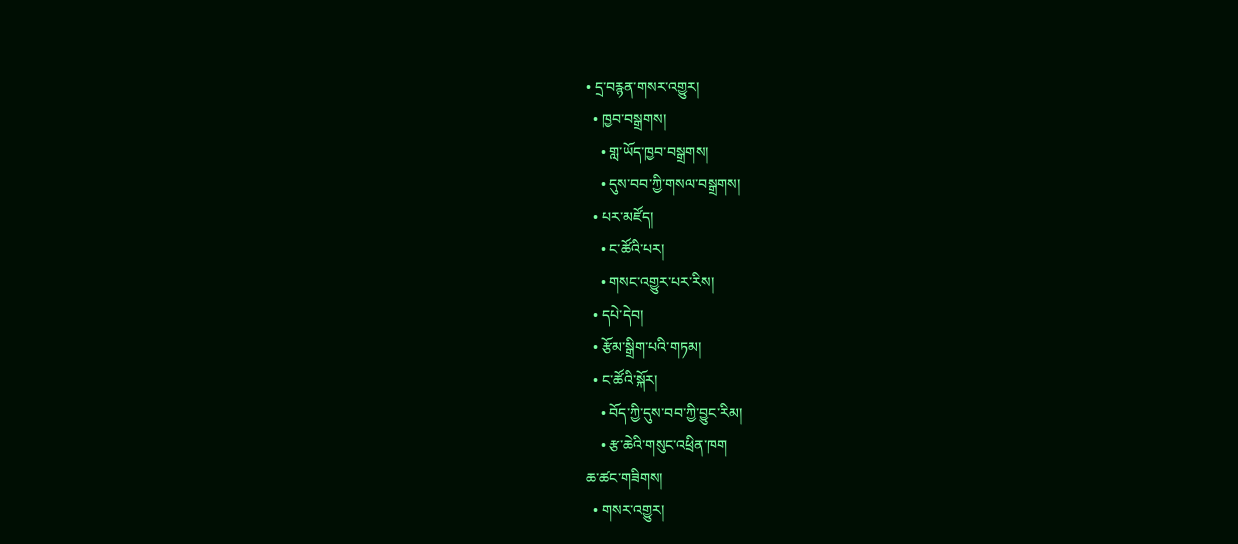• དྲ་བརྙན་གསར་འགྱུར།
  • ཁྱབ་བསྒྲགས།
    • གླ་ཡོད་ཁྱབ་བསྒྲགས།
    • དུས་བབ་ཀྱི་གསལ་བསྒྲགས།
  • པར་མཛོད།
    • ང་ཚོའི་པར།
    • གསང་འགྱུར་པར་རིས།
  • དཔེ་དེབ།
  • རྩོམ་སྒྲིག་པའི་གཏམ།
  • ང་ཚོའི་སྐོར།
    • བོད་ཀྱི་དུས་བབ་ཀྱི་བྱུང་རིམ།
    • རྩ་ཆེའི་གསུང་འཕྲིན་ཁག
ཆ་ཚང་གཟིགས།
  • གསར་འགྱུར།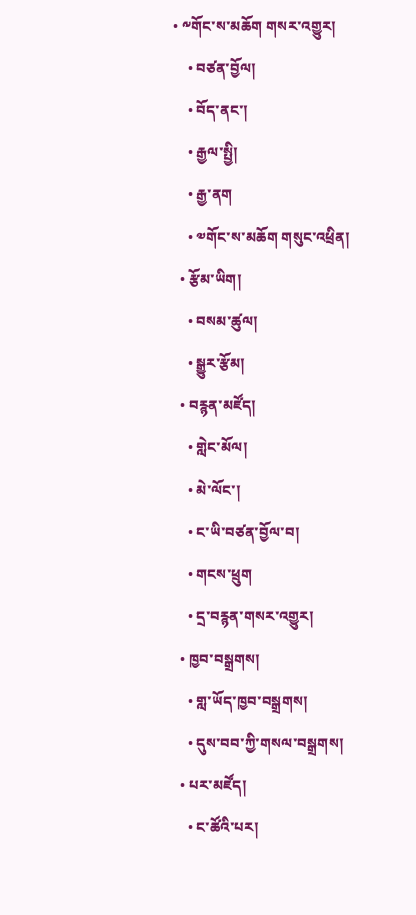• ༸གོང་ས་མཆོག གསར་འགྱུར།
    • བཙན་བྱོལ།
    • བོད་ནང་།
    • རྒྱལ་སྤྱི།
    • རྒྱ་ནག
    • ༧གོང་ས་མཆོག གསུང་འཕྲིན།
  • རྩོམ་ཡིག།
    • བསམ་ཚུལ།
    • སྒྱུར་རྩོམ།
  • བརྙན་མཛོད།
    • གླེང་མོལ།
    • མེ་ལོང་།
    • ང་ཡི་བཙན་བྱོལ་བ།
    • གངས་ཕྲུག
    • དྲ་བརྙན་གསར་འགྱུར།
  • ཁྱབ་བསྒྲགས།
    • གླ་ཡོད་ཁྱབ་བསྒྲགས།
    • དུས་བབ་ཀྱི་གསལ་བསྒྲགས།
  • པར་མཛོད།
    • ང་ཚོའི་པར།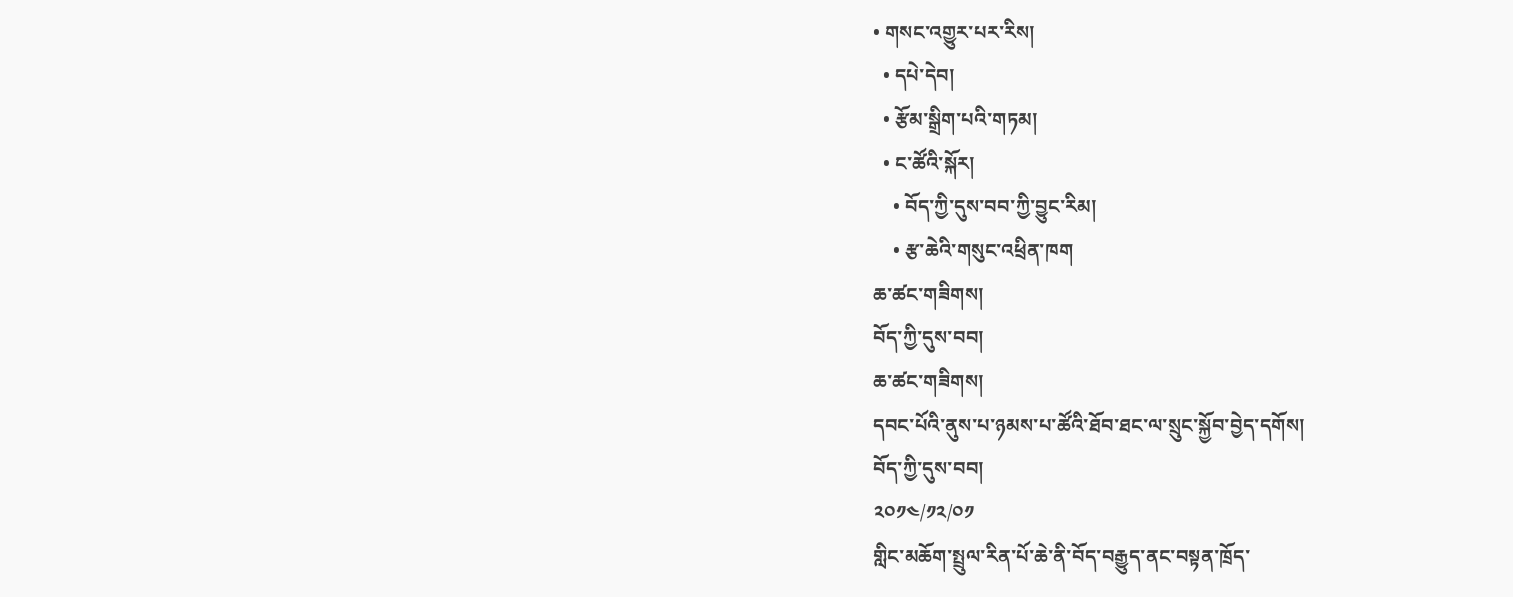• གསང་འགྱུར་པར་རིས།
  • དཔེ་དེབ།
  • རྩོམ་སྒྲིག་པའི་གཏམ།
  • ང་ཚོའི་སྐོར།
    • བོད་ཀྱི་དུས་བབ་ཀྱི་བྱུང་རིམ།
    • རྩ་ཆེའི་གསུང་འཕྲིན་ཁག
ཆ་ཚང་གཟིགས།
བོད་ཀྱི་དུས་བབ།
ཆ་ཚང་གཟིགས།
དབང་པོའི་ནུས་པ་ཉམས་པ་ཚོའི་ཐོབ་ཐང་ལ་སྲུང་སྐྱོབ་བྱེད་དགོས།
བོད་ཀྱི་དུས་བབ།
༢༠༡༤/༡༢/༠༡
གླིང་མཆོག་སྤྲུལ་རིན་པོ་ཆེ་ནི་བོད་བརྒྱུད་ནང་བསྟན་ཁྲོད་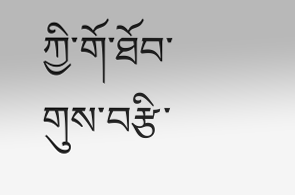ཀྱི་གོ་ཐོབ་གུས་བརྩི་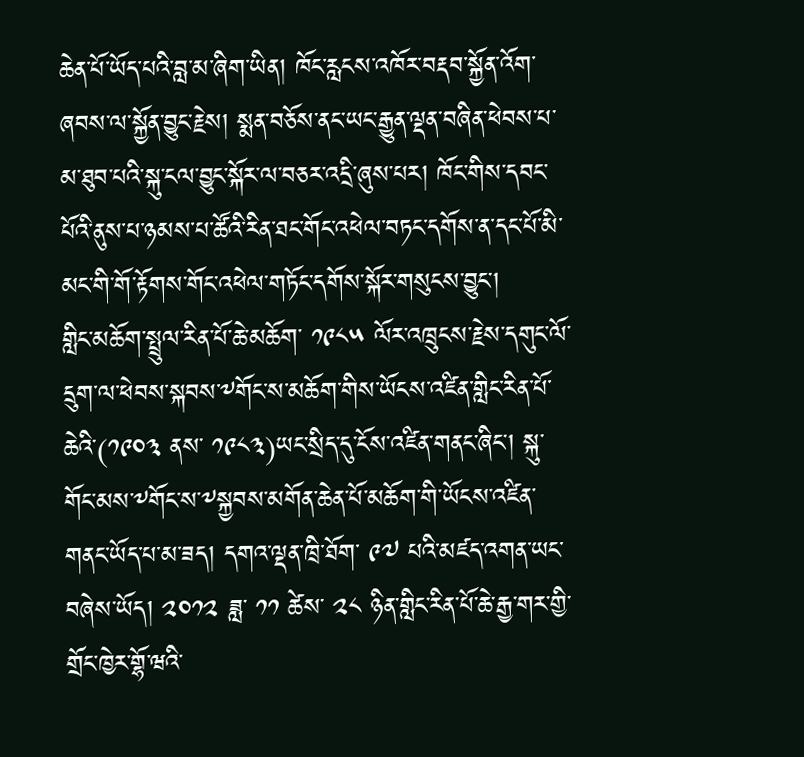ཆེན་པོ་ཡོད་པའི་བླ་མ་ཞིག་ཡིན། ཁོང་རླངས་འཁོར་བརྡབ་སྐྱོན་འོག་ཞབས་ལ་སྐྱོན་བྱུང་རྗེས། སྨན་བཅོས་ནང་ཡང་རྒྱུན་ལྡན་བཞིན་ཕེབས་པ་མ་ཐུབ་པའི་སྐུ་ངལ་བྱུང་སྐོར་ལ་བཅར་འདྲི་ཞུས་པར། ཁོང་གིས་དབང་པོའི་ནུས་པ་ཉམས་པ་ཚོའི་རིན་ཐང་གོང་འཕེལ་བཏང་དགོས་ན་དང་པོ་མི་མང་གི་གོ་རྟོགས་གོང་འཕེལ་གཏོང་དགོས་སྐོར་གསུངས་བྱུང་།
གླིང་མཆོག་སྤྲུལ་རིན་པོ་ཆེ་མཆོག་ ༡༩༨༥ ལོར་འཁྲུངས་རྗེས་དགུང་ལོ་དྲུག་ལ་ཕེབས་སྐབས་༸གོང་ས་མཆོག་གིས་ཡོངས་འཛིན་གླིང་རིན་པོ་ཆེའི་(༡༩༠༣ ནས་ ༡༩༨༣)ཡང་སྲིད་དུ་ངོས་འཛིན་གནང་ཞིང་། སྐུ་གོང་མས་༸གོང་ས་༸སྐྱབས་མགོན་ཆེན་པོ་མཆོག་གི་ཡོངས་འཛིན་གནང་ཡོད་པ་མ་ཟད། དགའ་ལྡན་ཁྲི་ཐོག་ ༩༧ པའི་མཛད་འགན་ཡང་བཞེས་ཡོད། ༢༠༡༢ ཟླ་ ༡༡ ཚེས་ ༢༨ ཉིན་གླིང་རིན་པོ་ཆེ་རྒྱ་གར་གྱི་གྲོང་ཁྱེར་གྷོ་ཝའི་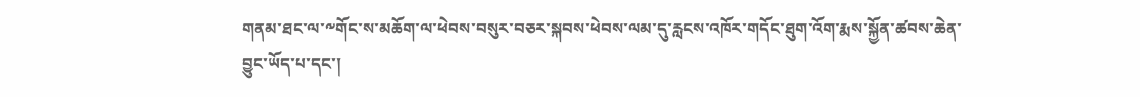གནམ་ཐང་ལ་༸གོང་ས་མཆོག་ལ་ཕེབས་བསུར་བཅར་སྐབས་ཕེབས་ལམ་དུ་རླངས་འཁོར་གདོང་ཐུག་འོག་རྨས་སྐྱོན་ཚབས་ཆེན་བྱུང་ཡོད་པ་དང་།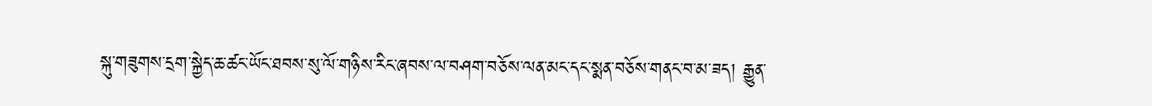སྐུ་གཟུགས་དྲག་སྐྱེད་ཆ་ཚང་ཡོང་ཐབས་སུ་ལོ་གཉིས་རིང་ཞབས་ལ་བཤག་བཅོས་ལན་མང་དང་སྨན་བཅོས་གནང་བ་མ་ཟད། རྒྱུན་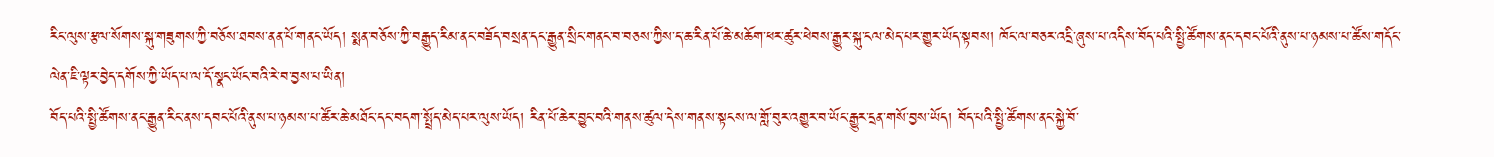རིང་ལུས་རྩལ་སོགས་སྐུ་གཟུགས་ཀྱི་བཅོས་ཐབས་ནན་པོ་གནང་ཡོད། སྨན་བཅོས་ཀྱི་བརྒྱུད་རིམ་ནང་བཟོད་བསྲན་དང་རྒྱུན་སྲིང་གནང་བ་བཅས་ཀྱིས་ད་ཆ་རིན་པོ་ཆེ་མཆོག་ཕར་ཚུར་ཕེབས་རྒྱུར་སྐུ་ངལ་མེད་པར་གྱུར་ཡོད་སྟབས། ཁོང་ལ་བཅར་འདྲི་ཞུས་པ་འདིས་བོད་པའི་སྤྱི་ཚོགས་ནང་དབང་པོའི་ནུས་པ་ཉམས་པ་ཚོས་གདོང་ལེན་ཇི་ལྟར་བྱེད་དགོས་ཀྱི་ཡོད་པ་ལ་དོ་སྣང་ཡོང་བའི་རེ་བ་བྱས་པ་ཡིན།
བོད་པའི་སྤྱི་ཚོགས་ནང་རྒྱུན་རིང་ནས་དབང་པོའི་ནུས་པ་ཉམས་པ་ཚོར་ཆེ་མཐོང་དང་བདག་སྤྲོད་མེད་པར་ལུས་ཡོད། རིན་པོ་ཆེར་བྱུང་བའི་གནས་ཚུལ་དེས་གནས་སྟངས་ལ་གློ་བུར་འགྱུར་བ་ཡོང་རྒྱུར་དྲན་གསོ་བྱས་ཡོད། བོད་པའི་སྤྱི་ཚོགས་ནང་སྐྱེ་བོ་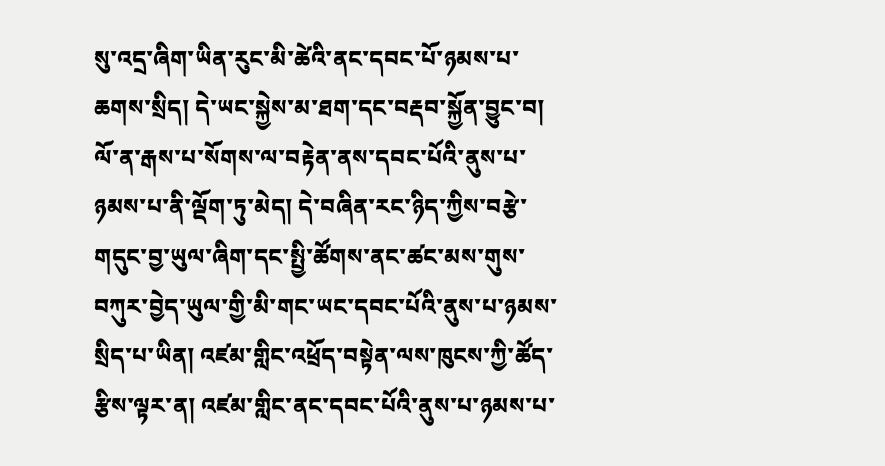སུ་འདྲ་ཞིག་ཡིན་རུང་མི་ཚེའི་ནང་དབང་པོ་ཉམས་པ་ཆགས་སྲིད། དེ་ཡང་སྐྱེས་མ་ཐག་དང་བརྡབ་སྐྱོན་བྱུང་བ། ལོ་ན་རྒས་པ་སོགས་ལ་བརྟེན་ནས་དབང་པོའི་ནུས་པ་ཉམས་པ་ནི་ལྡོག་ཏུ་མེད། དེ་བཞིན་རང་ཉིད་ཀྱིས་བརྩེ་གདུང་བྱ་ཡུལ་ཞིག་དང་སྤྱི་ཚོགས་ནང་ཚང་མས་གུས་བཀུར་བྱེད་ཡུལ་གྱི་མི་གང་ཡང་དབང་པོའི་ནུས་པ་ཉམས་སྲིད་པ་ཡིན། འཛམ་གླིང་འཕྲོད་བསྟེན་ལས་ཁུངས་ཀྱི་ཚོད་རྩིས་ལྟར་ན། འཛམ་གླིང་ནང་དབང་པོའི་ནུས་པ་ཉམས་པ་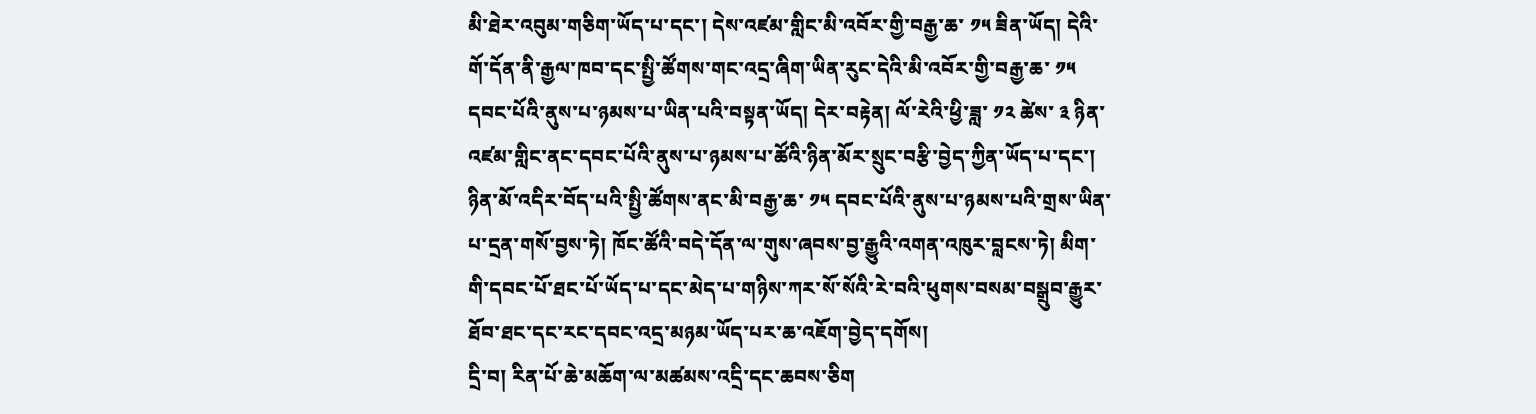མི་ཐེར་འབུམ་གཅིག་ཡོད་པ་དང་། དེས་འཛམ་གླིང་མི་འབོར་གྱི་བརྒྱ་ཆ་ ༡༥ ཟིན་ཡོད། དེའི་གོ་དོན་ནི་རྒྱལ་ཁབ་དང་སྤྱི་ཚོགས་གང་འདྲ་ཞིག་ཡིན་རུང་དེའི་མི་འབོར་གྱི་བརྒྱ་ཆ་ ༡༥ དབང་པོའི་ནུས་པ་ཉམས་པ་ཡིན་པའི་བསྟན་ཡོད། དེར་བརྟེན། ལོ་རེའི་ཕྱི་ཟླ་ ༡༢ ཚེས་ ༣ ཉིན་འཛམ་གླིང་ནང་དབང་པོའི་ནུས་པ་ཉམས་པ་ཚོའི་ཉིན་མོར་སྲུང་བརྩི་བྱེད་ཀྱིན་ཡོད་པ་དང་། ཉིན་མོ་འདིར་བོད་པའི་སྤྱི་ཚོགས་ནང་མི་བརྒྱ་ཆ་ ༡༥ དབང་པོའི་ནུས་པ་ཉམས་པའི་གྲས་ཡིན་པ་དྲན་གསོ་བྱས་ཏེ། ཁོང་ཚོའི་བདེ་དོན་ལ་གུས་ཞབས་བྱ་རྒྱུའི་འགན་འཁུར་བླངས་ཏེ། མིག་གི་དབང་པོ་ཐང་པོ་ཡོད་པ་དང་མེད་པ་གཉིས་ཀར་སོ་སོའི་རེ་བའི་ཕུགས་བསམ་བསྒྲུབ་རྒྱུར་ཐོབ་ཐང་དང་རང་དབང་འདྲ་མཉམ་ཡོད་པར་ཆ་འཇོག་བྱེད་དགོས།
དྲི་བ། རིན་པོ་ཆེ་མཆོག་ལ་མཚམས་འདྲི་དང་ཆབས་ཅིག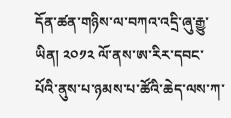དོན་ཚན་གཉིས་ལ་བཀའ་འདྲི་ཞུ་རྒྱུ་ཡིན། ༢༠༡༢ ལོ་ནས་ཨ་རིར་དབང་པོའི་ནུས་པ་ཉམས་པ་ཚོའི་ཆེད་ལས་ཀ་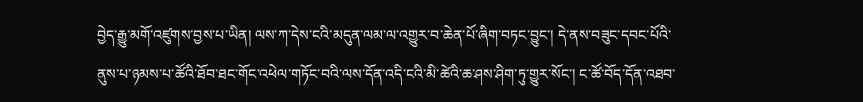བྱེད་རྒྱུ་མགོ་འཛུགས་བྱས་པ་ཡིན། ལས་ཀ་དེས་ངའི་མདུན་ལམ་ལ་འགྱུར་བ་ཆེན་པོ་ཞིག་བཏང་བྱུང་། དེ་ནས་བཟུང་དབང་པོའི་ནུས་པ་ཉམས་པ་ཚོའི་ཐོབ་ཐང་གོང་འཕེལ་གཏོང་བའི་ལས་དོན་འདི་ངའི་མི་ཚེའི་ཆ་ཤས་ཤིག་ཏུ་གྱུར་སོང་། ང་ཚོ་བོད་དོན་འཐབ་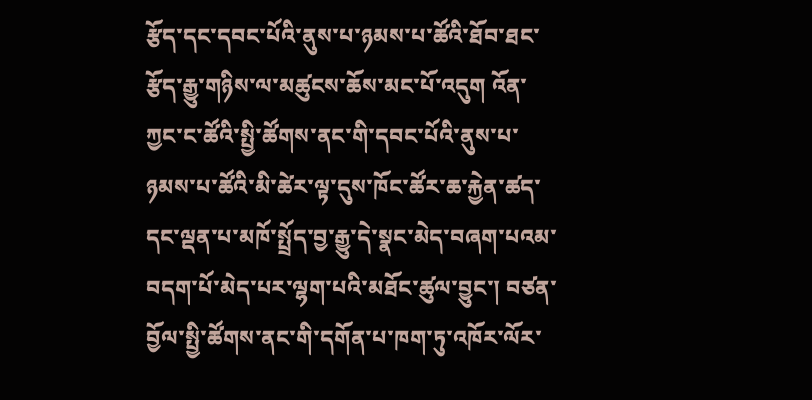རྩོད་དང་དབང་པོའི་ནུས་པ་ཉམས་པ་ཚོའི་ཐོབ་ཐང་རྩོད་རྒྱུ་གཉིས་ལ་མཚུངས་ཆོས་མང་པོ་འདུག འོན་ཀྱང་ང་ཚོའི་སྤྱི་ཚོགས་ནང་གི་དབང་པོའི་ནུས་པ་ཉམས་པ་ཚོའི་མི་ཚེར་ལྟ་དུས་ཁོང་ཚོར་ཆ་རྐྱེན་ཚད་དང་ལྡན་པ་མཁོ་སྤྲོད་བྱ་རྒྱུ་དེ་སྣང་མེད་བཞག་པའམ་བདག་པོ་མེད་པར་ལྷག་པའི་མཐོང་ཚུལ་བྱུང་། བཙན་བྱོལ་སྤྱི་ཚོགས་ནང་གི་དགོན་པ་ཁག་ཏུ་འཁོར་ལོར་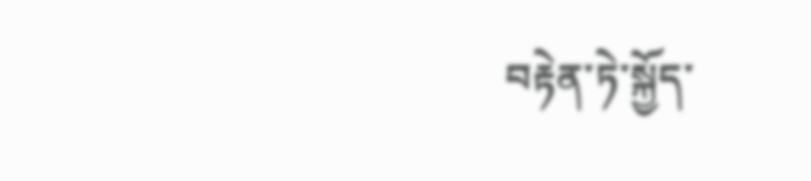བརྟེན་ཏེ་སྐྱོད་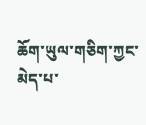ཆོག་ཡུལ་གཅིག་ཀྱང་མེད་པ་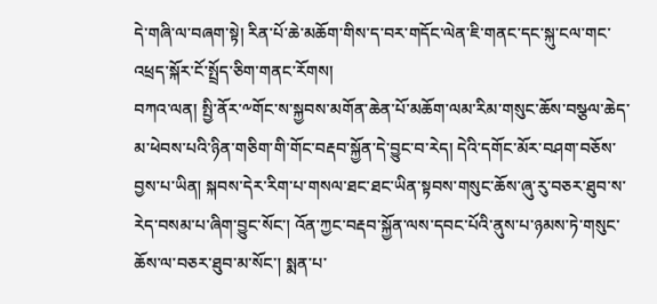དེ་གཞི་ལ་བཞག་སྟེ། རིན་པོ་ཆེ་མཆོག་གིས་ད་བར་གདོང་ལེན་ཇི་གནང་དང་སྐུ་ངལ་གང་འཕྲད་སྐོར་ངོ་སྤྲོད་ཅིག་གནང་རོགས།
བཀའ་ལན། སྤྱི་ནོར་༸གོང་ས་སྐྱབས་མགོན་ཆེན་པོ་མཆོག་ལམ་རིམ་གསུང་ཆོས་བསྩལ་ཆེད་མ་ཕེབས་པའི་ཉིན་གཅིག་གི་གོང་བརྡབ་སྐྱོན་དེ་བྱུང་བ་རེད། དེའི་དགོང་མོར་བཤག་བཅོས་བྱས་པ་ཡིན། སྐབས་དེར་རིག་པ་གསལ་ཐང་ཐང་ཡིན་སྟབས་གསུང་ཆོས་ཞུ་རུ་བཅར་ཐུབ་ས་རེད་བསམ་པ་ཞིག་བྱུང་སོང་། འོན་ཀྱང་བརྡབ་སྐྱོན་ལས་དབང་པོའི་ནུས་པ་ཉམས་ཏེ་གསུང་ཆོས་ལ་བཅར་ཐུབ་མ་སོང་། སྨན་པ་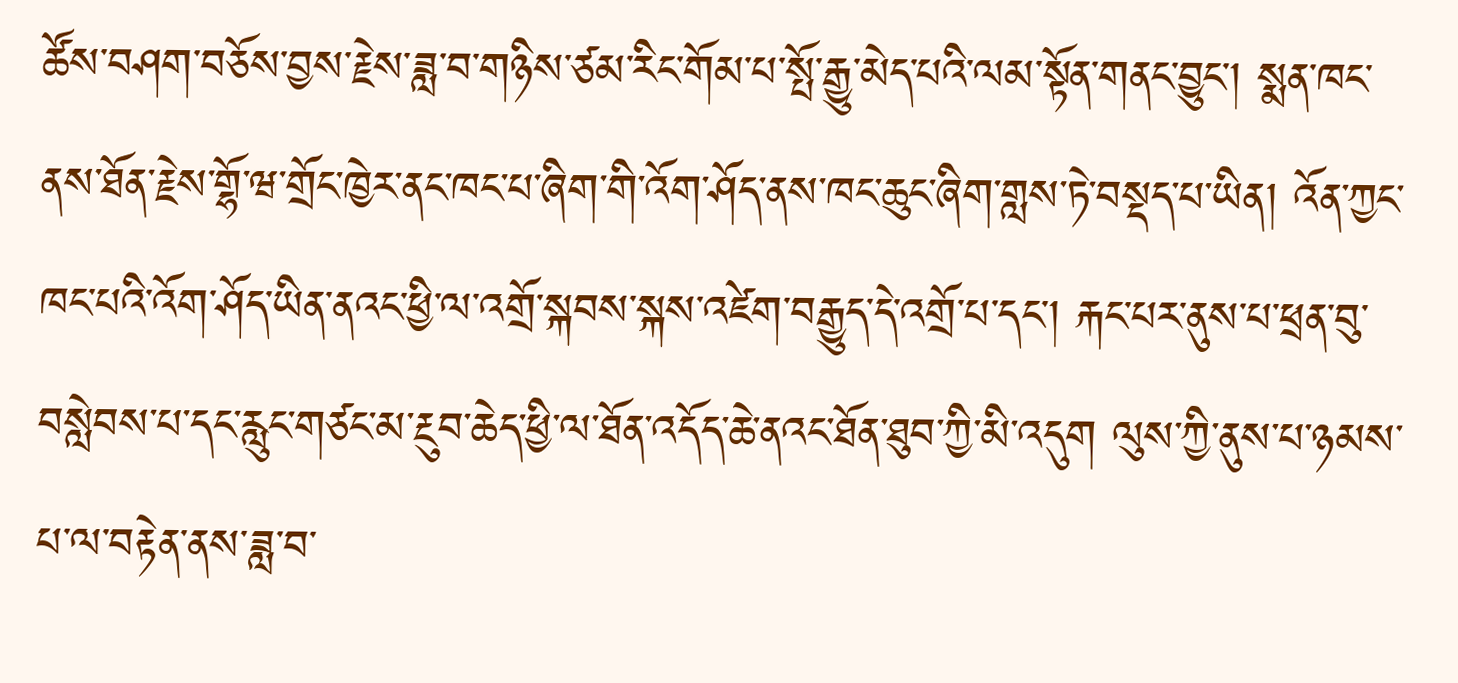ཚོས་བཤག་བཅོས་བྱས་རྗེས་ཟླ་བ་གཉིས་ཙམ་རིང་གོམ་པ་སྤོ་རྒྱུ་མེད་པའི་ལམ་སྟོན་གནང་བྱུང་། སྨན་ཁང་ནས་ཐོན་རྗེས་གྷོ་ཝ་གྲོང་ཁྱེར་ནང་ཁང་པ་ཞིག་གི་འོག་ཤོད་ནས་ཁང་ཆུང་ཞིག་གླས་ཏེ་བསྡད་པ་ཡིན། འོན་ཀྱང་ཁང་པའི་འོག་ཤོད་ཡིན་ནའང་ཕྱི་ལ་འགྲོ་སྐབས་སྐས་འཛེག་བརྒྱུད་དེ་འགྲོ་པ་དང་། རྐང་པར་ནུས་པ་ཕྲན་བུ་བསླེབས་པ་དང་རླུང་གཙང་མ་རྔུབ་ཆེད་ཕྱི་ལ་ཐོན་འདོད་ཆེ་ནའང་ཐོན་ཐུབ་ཀྱི་མི་འདུག ལུས་ཀྱི་ནུས་པ་ཉམས་པ་ལ་བརྟེན་ནས་ཟླ་བ་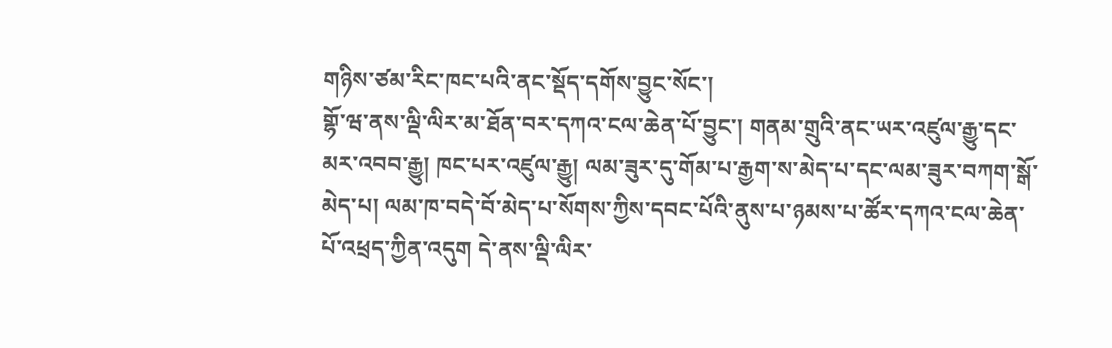གཉིས་ཙམ་རིང་ཁང་པའི་ནང་སྡོད་དགོས་བྱུང་སོང་།
གྷོ་ཝ་ནས་ལྡི་ལིར་མ་ཐོན་བར་དཀའ་ངལ་ཆེན་པོ་བྱུང་། གནམ་གྲུའི་ནང་ཡར་འཛུལ་རྒྱུ་དང་མར་འབབ་རྒྱུ། ཁང་པར་འཛུལ་རྒྱུ། ལམ་ཟུར་དུ་གོམ་པ་རྒྱག་ས་མེད་པ་དང་ལམ་ཟུར་བཀག་སྒོ་མེད་པ། ལམ་ཁ་བདེ་བོ་མེད་པ་སོགས་ཀྱིས་དབང་པོའི་ནུས་པ་ཉམས་པ་ཚོར་དཀའ་ངལ་ཆེན་པོ་འཕྲད་ཀྱིན་འདུག དེ་ནས་ལྡི་ལིར་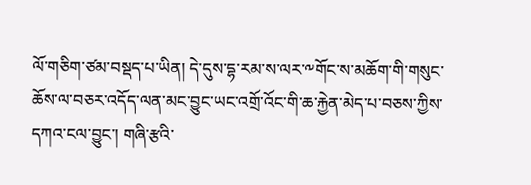ལོ་གཅིག་ཙམ་བསྡད་པ་ཡིན། དེ་དུས་དྷ་རམ་ས་ལར་༸གོང་ས་མཆོག་གི་གསུང་ཆོས་ལ་བཅར་འདོད་ལན་མང་བྱུང་ཡང་འགྲོ་འོང་གི་ཆ་རྐྱེན་མེད་པ་བཅས་ཀྱིས་དཀའ་ངལ་བྱུང་། གཞི་རྩའི་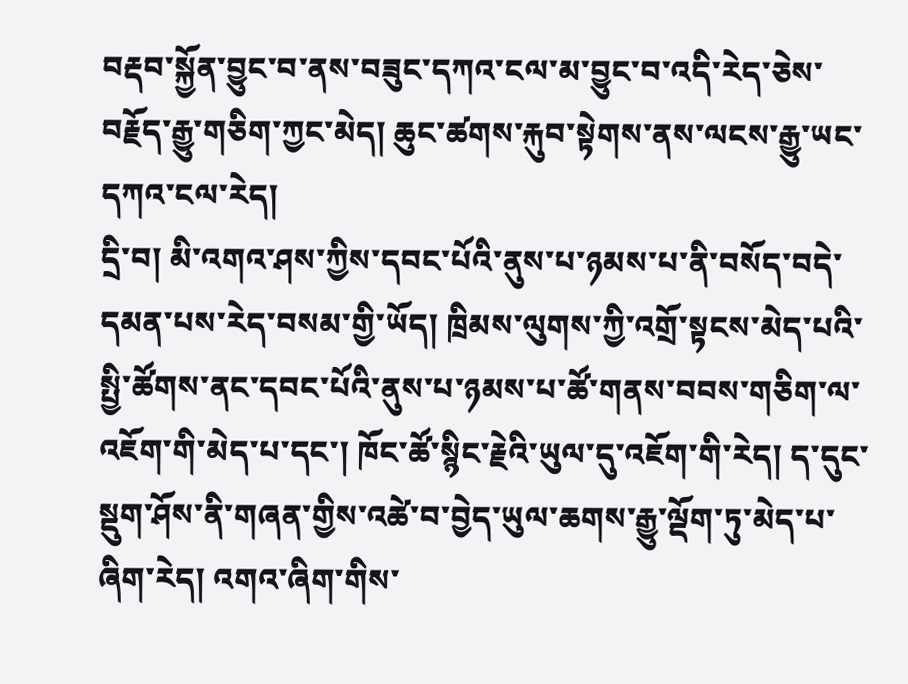བརྡབ་སྐྱོན་བྱུང་བ་ནས་བཟུང་དཀའ་ངལ་མ་བྱུང་བ་འདི་རེད་ཅེས་བརྗོད་རྒྱུ་གཅིག་ཀྱང་མེད། ཆུང་ཚགས་རྐུབ་སྟེགས་ནས་ལངས་རྒྱུ་ཡང་དཀའ་ངལ་རེད།
དྲི་བ། མི་འགའ་ཤས་ཀྱིས་དབང་པོའི་ནུས་པ་ཉམས་པ་ནི་བསོད་བདེ་དམན་པས་རེད་བསམ་གྱི་ཡོད། ཁྲིམས་ལུགས་ཀྱི་འགྲོ་སྟངས་མེད་པའི་སྤྱི་ཚོགས་ནང་དབང་པོའི་ནུས་པ་ཉམས་པ་ཚོ་གནས་བབས་གཅིག་ལ་འཇོག་གི་མེད་པ་དང་། ཁོང་ཚོ་སྙིང་རྗེའི་ཡུལ་དུ་འཇོག་གི་རེད། ད་དུང་སྡུག་ཤོས་ནི་གཞན་གྱིས་འཚེ་བ་བྱེད་ཡུལ་ཆགས་རྒྱུ་ལྡོག་ཏུ་མེད་པ་ཞིག་རེད། འགའ་ཞིག་གིས་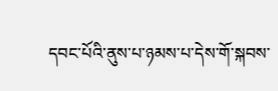དབང་པོའི་ནུས་པ་ཉམས་པ་དེས་གོ་སྐབས་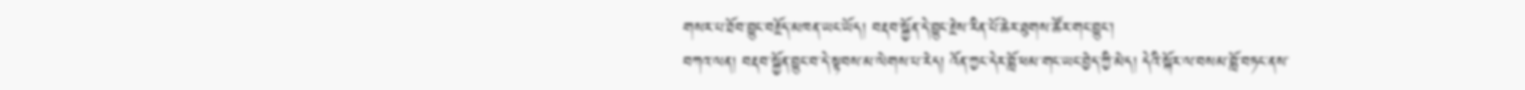གསར་པ་ཐོབ་བྱུང་བརྗོད་མཁན་ཡང་ཡོད། བརྡབ་སྐྱོན་དེ་བྱུང་རྗེས་རིན་པོ་ཆེར་ཐུགས་ཚོར་གང་བྱུང་།
བཀའ་ལན། བརྡབ་སྐྱོན་བྱུང་བ་དེ་སྟབས་མ་ལེགས་པ་རེད། འོན་ཀྱང་དེར་བློ་ཕམ་གང་ཡང་བྱེད་ཀྱི་མེད། དེའི་སྐོར་ལ་བསམ་བློ་བཏང་ནས་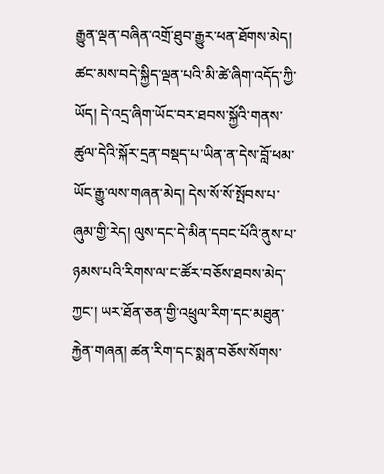རྒྱུན་ལྡན་བཞིན་འགྲོ་ཐུབ་རྒྱུར་ཕན་ཐོགས་མེད། ཚང་མས་བདེ་སྐྱིད་ལྡན་པའི་མི་ཚེ་ཞིག་འདོད་ཀྱི་ཡོད། དེ་འདྲ་ཞིག་ཡོང་བར་ཐབས་སྐྱོའི་གནས་ཚུལ་དེའི་སྐོར་དྲན་བསྡད་པ་ཡིན་ན་དེས་བློ་ཕམ་ཡོང་རྒྱུ་ལས་གཞན་མེད། དེས་སོ་སོ་སྤོབས་པ་ཞུམ་གྱི་རེད། ལུས་དང་དེ་མིན་དབང་པོའི་ནུས་པ་ཉམས་པའི་རིགས་ལ་ང་ཚོར་བཅོས་ཐབས་མེད་ཀྱང་། ཡར་ཐོན་ཅན་གྱི་འཕྲུལ་རིག་དང་མཐུན་རྐྱེན་གཞན། ཚན་རིག་དང་སྨན་བཅོས་སོགས་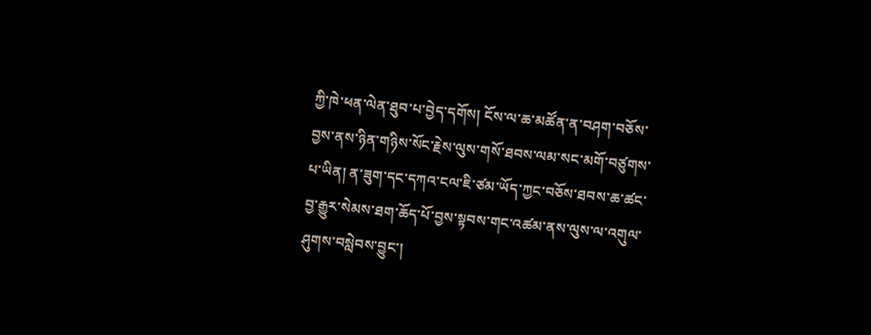ཀྱི་ཁེ་ཕན་ལེན་ཐུབ་པ་བྱེད་དགོས། ངོས་ལ་ཆ་མཚོན་ན་བཤག་བཅོས་བྱས་ནས་ཉིན་གཉིས་སོང་རྗེས་ལུས་གསོ་ཐབས་ལམ་སང་མགོ་བཙུགས་པ་ཡིན། ན་ཟུག་དང་དཀའ་ངལ་ཇི་ཙམ་ཡོད་ཀྱང་བཅོས་ཐབས་ཆ་ཚང་བྱ་རྒྱུར་སེམས་ཐག་ཆོད་པོ་བྱས་སྟབས་གང་འཚམ་ནས་ལུས་ལ་འགུལ་ཤུགས་བསླེབས་བྱུང་།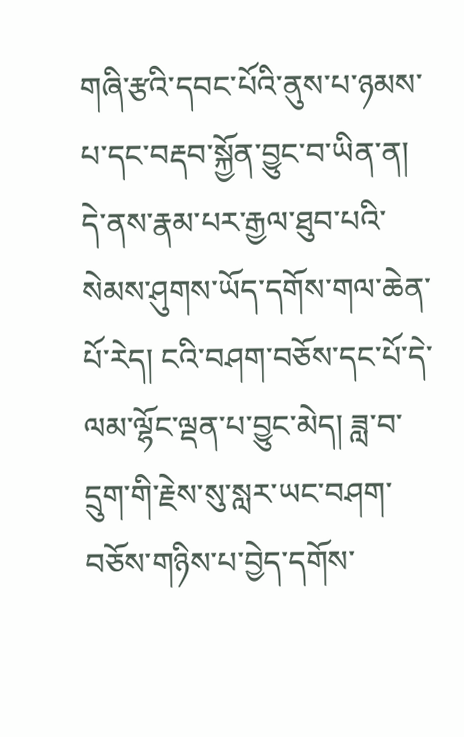གཞི་རྩའི་དབང་པོའི་ནུས་པ་ཉམས་པ་དང་བརྡབ་སྐྱོན་བྱུང་བ་ཡིན་ན། དེ་ནས་རྣམ་པར་རྒྱལ་ཐུབ་པའི་སེམས་ཤུགས་ཡོད་དགོས་གལ་ཆེན་པོ་རེད། ངའི་བཤག་བཅོས་དང་པོ་དེ་ལམ་ལྷོང་ལྡན་པ་བྱུང་མེད། ཟླ་བ་དྲུག་གི་རྗེས་སུ་སླར་ཡང་བཤག་བཅོས་གཉིས་པ་བྱེད་དགོས་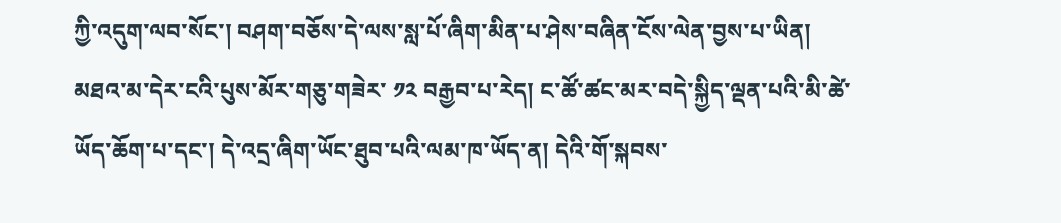ཀྱི་འདུག་ལབ་སོང་། བཤག་བཅོས་དེ་ལས་སླ་པོ་ཞིག་མིན་པ་ཤེས་བཞིན་ངོས་ལེན་བྱས་པ་ཡིན། མཐའ་མ་དེར་ངའི་པུས་མོར་གཅུ་གཟེར་ ༡༢ བརྒྱབ་པ་རེད། ང་ཚོ་ཚང་མར་བདེ་སྐྱིད་ལྡན་པའི་མི་ཚེ་ཡོད་ཆོག་པ་དང་། དེ་འདྲ་ཞིག་ཡོང་ཐུབ་པའི་ལམ་ཁ་ཡོད་ན། དེའི་གོ་སྐབས་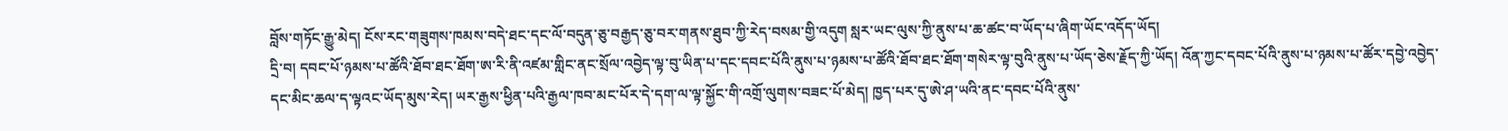བློས་གཏོང་རྒྱུ་མེད། ངོས་རང་གཟུགས་ཁམས་བདེ་ཐང་དང་ལོ་བདུན་ཅུ་བརྒྱད་ཅུ་བར་གནས་ཐུབ་ཀྱི་རེད་བསམ་གྱི་འདུག སླར་ཡང་ལུས་ཀྱི་ནུས་པ་ཆ་ཚང་བ་ཡོད་པ་ཞིག་ཡོང་འདོད་ཡོད།
དྲི་བ། དབང་པོ་ཉམས་པ་ཚོའི་ཐོབ་ཐང་ཐོག་ཨ་རི་ནི་འཛམ་གླིང་ནང་སྲོལ་འབྱེད་ལྟ་བུ་ཡིན་པ་དང་དབང་པོའི་ནུས་པ་ཉམས་པ་ཚོའི་ཐོབ་ཐང་ཐོག་གསེར་ལྟ་བུའི་ནུས་པ་ཡོད་ཅེས་རྗོད་ཀྱི་ཡོད། འོན་ཀྱང་དབང་པོའི་ནུས་པ་ཉམས་པ་ཚོར་དབྱེ་འབྱེད་དང་མིང་ཆལ་ད་ལྟའང་ཡོད་མུས་རེད། ཡར་རྒྱས་ཕྱིན་པའི་རྒྱལ་ཁབ་མང་པོར་དེ་དག་ལ་ལྟ་སྐྱོང་གི་འགྲོ་ལུགས་བཟང་པོ་མེད། ཁྱད་པར་དུ་ཨེ་ཤ་ཡའི་ནང་དབང་པོའི་ནུས་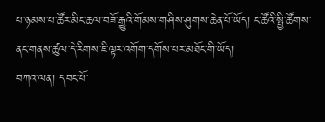པ་ཉམས་པ་ཚོར་མིང་ཆལ་བཟོ་རྒྱུའི་གོམས་གཤིས་ཤུགས་ཆེན་པོ་ཡོད། ང་ཚོའི་སྤྱི་ཚོགས་ནང་གནས་ཚུལ་དེ་རིགས་ཇི་ལྟར་འགོག་དགོས་པར་མཐོང་གི་ཡོད།
བཀའ་ལན། དབང་པོ་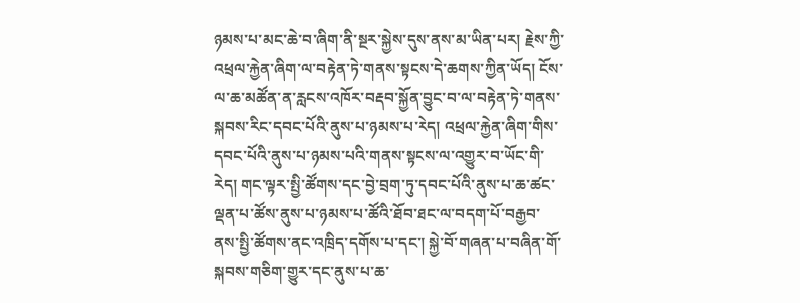ཉམས་པ་མང་ཆེ་བ་ཞིག་ནི་སྔར་སྐྱེས་དུས་ནས་མ་ཡིན་པར། རྗེས་ཀྱི་འཕྲལ་རྐྱེན་ཞིག་ལ་བརྟེན་ཏེ་གནས་སྟངས་དེ་ཆགས་ཀྱིན་ཡོད། ངོས་ལ་ཆ་མཚོན་ན་རླངས་འཁོར་བརྡབ་སྐྱོན་བྱུང་བ་ལ་བརྟེན་ཏེ་གནས་སྐབས་རིང་དབང་པོའི་ནུས་པ་ཉམས་པ་རེད། འཕྲལ་རྐྱེན་ཞིག་གིས་དབང་པོའི་ནུས་པ་ཉམས་པའི་གནས་སྟངས་ལ་འགྱུར་བ་ཡོང་གི་རེད། གང་ལྟར་སྤྱི་ཚོགས་དང་བྱེ་བྲག་ཏུ་དབང་པོའི་ནུས་པ་ཆ་ཚང་ལྡན་པ་ཚོས་ནུས་པ་ཉམས་པ་ཚོའི་ཐོབ་ཐང་ལ་བདག་པོ་བརྒྱབ་ནས་སྤྱི་ཚོགས་ནང་འཁྲིད་དགོས་པ་དང་། སྐྱེ་བོ་གཞན་པ་བཞིན་གོ་སྐབས་གཅིག་གྱུར་དང་ནུས་པ་ཆ་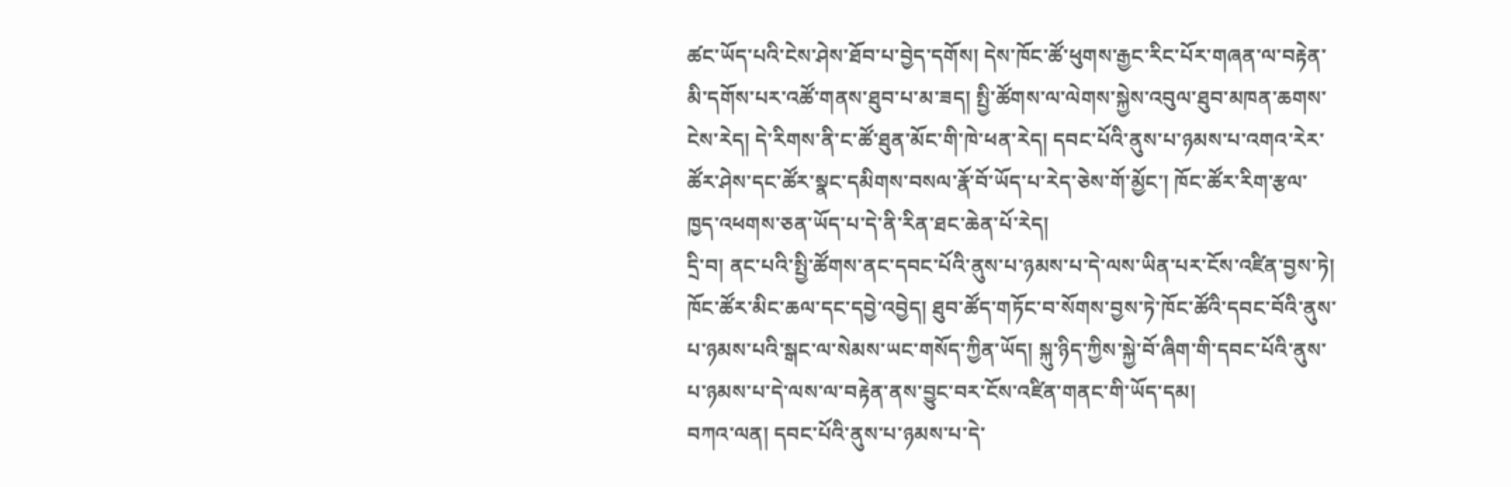ཚང་ཡོད་པའི་ངེས་ཤེས་ཐོབ་པ་བྱེད་དགོས། དེས་ཁོང་ཚོ་ཕུགས་རྒྱང་རིང་པོར་གཞན་ལ་བརྟེན་མི་དགོས་པར་འཚོ་གནས་ཐུབ་པ་མ་ཟད། སྤྱི་ཚོགས་ལ་ལེགས་སྐྱེས་འབུལ་ཐུབ་མཁན་ཆགས་ངེས་རེད། དེ་རིགས་ནི་ང་ཚོ་ཐུན་མོང་གི་ཁེ་ཕན་རེད། དབང་པོའི་ནུས་པ་ཉམས་པ་འགའ་རེར་ཚོར་ཤེས་དང་ཚོར་སྣང་དམིགས་བསལ་རྣོ་བོ་ཡོད་པ་རེད་ཅེས་གོ་མྱོང་། ཁོང་ཚོར་རིག་རྩལ་ཁྱད་འཕགས་ཅན་ཡོད་པ་དེ་ནི་རིན་ཐང་ཆེན་པོ་རེད།
དྲི་བ། ནང་པའི་སྤྱི་ཚོགས་ནང་དབང་པོའི་ནུས་པ་ཉམས་པ་དེ་ལས་ཡིན་པར་ངོས་འཛིན་བྱས་ཏེ། ཁོང་ཚོར་མིང་ཆལ་དང་དབྱེ་འབྱེད། ཐུབ་ཚོད་གཏོང་བ་སོགས་བྱས་ཏེ་ཁོང་ཚོའི་དབང་བོའི་ནུས་པ་ཉམས་པའི་སྒང་ལ་སེམས་ཡང་གསོད་ཀྱིན་ཡོད། སྐུ་ཉིད་ཀྱིས་སྐྱེ་བོ་ཞིག་གི་དབང་པོའི་ནུས་པ་ཉམས་པ་དེ་ལས་ལ་བརྟེན་ནས་བྱུང་བར་ངོས་འཛིན་གནང་གི་ཡོད་དམ།
བཀའ་ལན། དབང་པོའི་ནུས་པ་ཉམས་པ་དེ་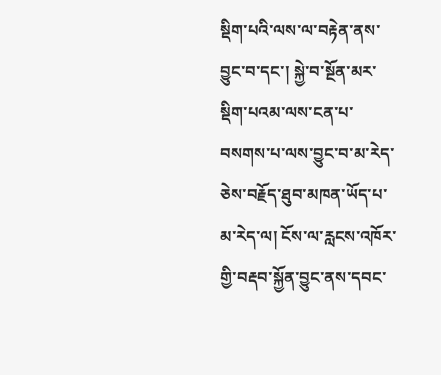སྡིག་པའི་ལས་ལ་བརྟེན་ནས་བྱུང་བ་དང་། སྐྱེ་བ་སྔོན་མར་སྡིག་པའམ་ལས་ངན་པ་བསགས་པ་ལས་བྱུང་བ་མ་རེད་ཅེས་བརྗོད་ཐུབ་མཁན་ཡོད་པ་མ་རེད་ལ། ངོས་ལ་རླངས་འཁོར་གྱི་བརྡབ་སྐྱོན་བྱུང་ནས་དབང་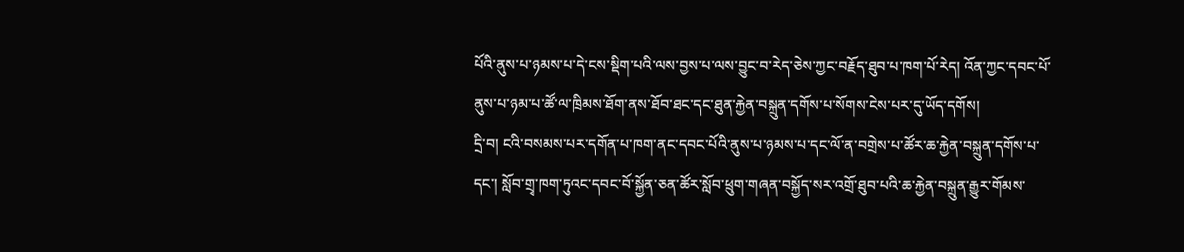པོའི་ནུས་པ་ཉམས་པ་དེ་ངས་སྡིག་པའི་ལས་བྱས་པ་ལས་བྱུང་བ་རེད་ཅེས་ཀྱང་བརྗོད་ཐུབ་པ་ཁག་པོ་རེད། འོན་ཀྱང་དབང་པོ་ནུས་པ་ཉམ་པ་ཚོ་ལ་ཁྲིམས་ཐོག་ནས་ཐོབ་ཐང་དང་ཐུན་རྐྱེན་བསྐྲུན་དགོས་པ་སོགས་ངེས་པར་དུ་ཡོད་དགོས།
དྲི་བ། ངའི་བསམས་པར་དགོན་པ་ཁག་ནང་དབང་པོའི་ནུས་པ་ཉམས་པ་དང་ལོ་ན་བགྲེས་པ་ཚོར་ཆ་རྐྱེན་བསྐྲུན་དགོས་པ་དང་། སློབ་གྲྭ་ཁག་ཏུའང་དབང་བོ་སྐྱོན་ཅན་ཚོར་སློབ་ཕྲུག་གཞན་བསྐྱོད་སར་འགྲོ་ཐུབ་པའི་ཆ་རྐྱེན་བསྐྲུན་རྒྱུར་གོམས་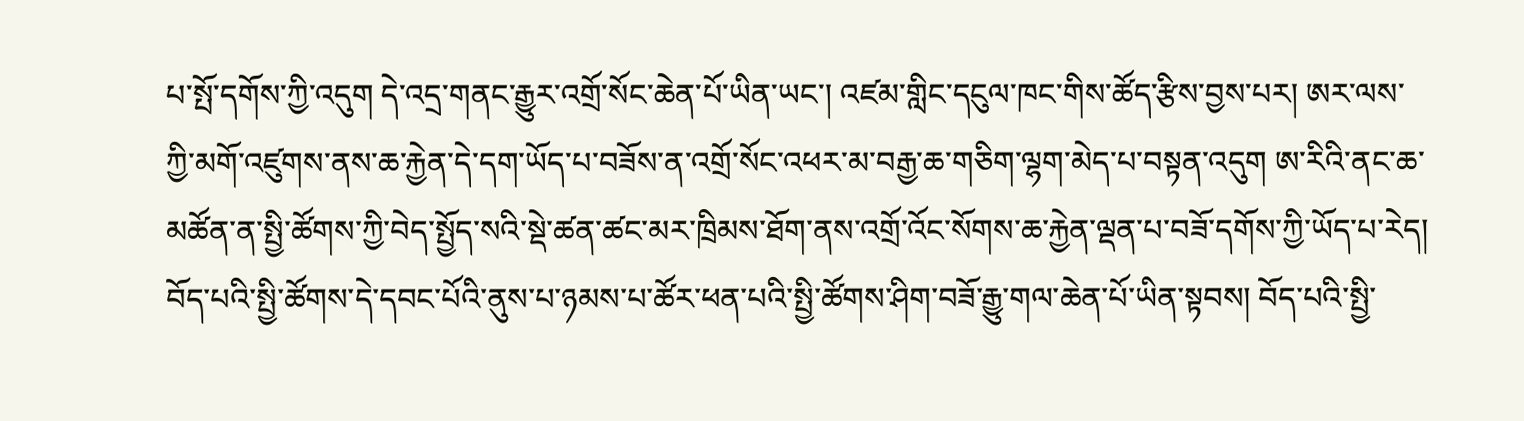པ་སྤོ་དགོས་ཀྱི་འདུག དེ་འདྲ་གནང་རྒྱུར་འགྲོ་སོང་ཆེན་པོ་ཡིན་ཡང་། འཛམ་གླིང་དངུལ་ཁང་གིས་ཚོད་རྩིས་བྱས་པར། ཨར་ལས་ཀྱི་མགོ་འཛུགས་ནས་ཆ་རྐྱེན་དེ་དག་ཡོད་པ་བཟོས་ན་འགྲོ་སོང་འཕར་མ་བརྒྱ་ཆ་གཅིག་ལྷག་མེད་པ་བསྟན་འདུག ཨ་རིའི་ནང་ཆ་མཚོན་ན་སྤྱི་ཚོགས་ཀྱི་བེད་སྤྱོད་སའི་སྡེ་ཚན་ཚང་མར་ཁྲིམས་ཐོག་ནས་འགྲོ་འོང་སོགས་ཆ་རྐྱེན་ལྡན་པ་བཟོ་དགོས་ཀྱི་ཡོད་པ་རེད། བོད་པའི་སྤྱི་ཚོགས་དེ་དབང་པོའི་ནུས་པ་ཉམས་པ་ཚོར་ཕན་པའི་སྤྱི་ཚོགས་ཤིག་བཟོ་རྒྱུ་གལ་ཆེན་པོ་ཡིན་སྟབས། བོད་པའི་སྤྱི་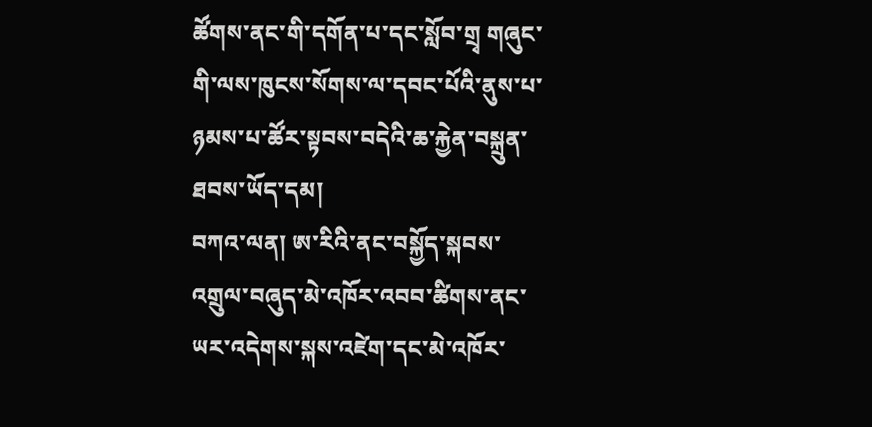ཚོགས་ནང་གི་དགོན་པ་དང་སློབ་གྲྭ གཞུང་གི་ལས་ཁུངས་སོགས་ལ་དབང་པོའི་ནུས་པ་ཉམས་པ་ཚོར་སྟབས་བདེའི་ཆ་རྐྱེན་བསྐྲུན་ཐབས་ཡོད་དམ།
བཀའ་ལན། ཨ་རིའི་ནང་བསྐྱོད་སྐབས་འགྲུལ་བཞུད་མེ་འཁོར་འབབ་ཚིགས་ནང་ཡར་འདེགས་སྐས་འཛེག་དང་མེ་འཁོར་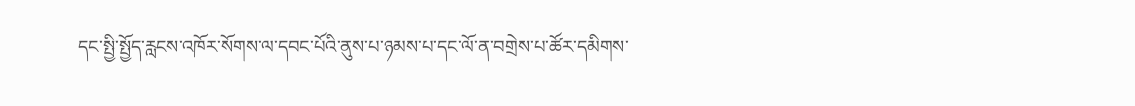དང་སྤྱི་སྤྱོད་རླངས་འཁོར་སོགས་ལ་དབང་པོའི་ནུས་པ་ཉམས་པ་དང་ལོ་ན་བགྲེས་པ་ཚོར་དམིགས་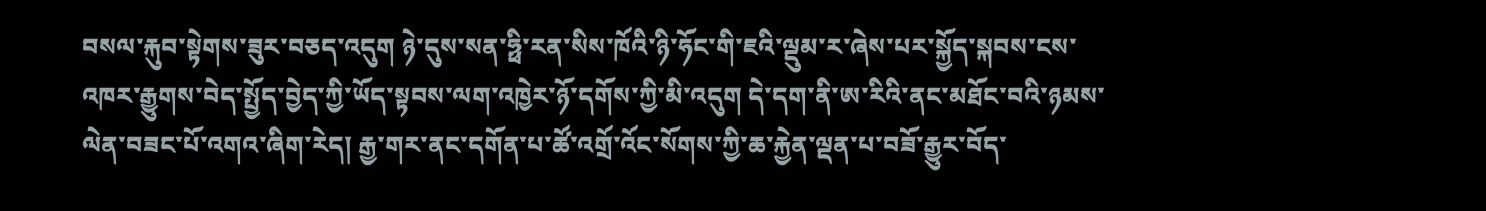བསལ་རྐུབ་སྟེགས་ཟུར་བཅད་འདུག ཉེ་དུས་སན་ཧྥི་རན་སིས་ཁོའི་ཉི་ཧོང་གི་ཇའི་ལྡུམ་ར་ཞེས་པར་སྐྱོད་སྐབས་ངས་འཁར་རྒྱུགས་བེད་སྤྱོད་བྱེད་ཀྱི་ཡོད་སྟབས་ལག་འཁྱེར་ཉོ་དགོས་ཀྱི་མི་འདུག དེ་དག་ནི་ཨ་རིའི་ནང་མཐོང་བའི་ཉམས་ལེན་བཟང་པོ་འགའ་ཞིག་རེད། རྒྱ་གར་ནང་དགོན་པ་ཚོ་འགྲོ་འོང་སོགས་ཀྱི་ཆ་རྐྱེན་ལྡན་པ་བཟོ་རྒྱུར་བོད་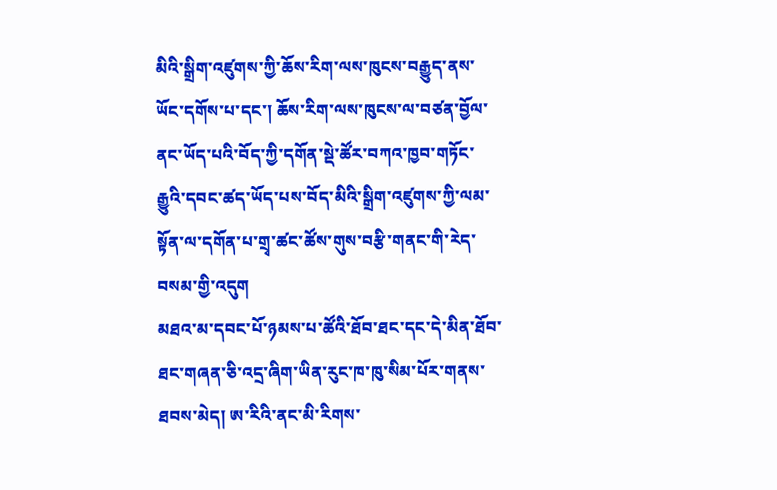མིའི་སྒྲིག་འཛུགས་ཀྱི་ཆོས་རིག་ལས་ཁུངས་བརྒྱུད་ནས་ཡོང་དགོས་པ་དང་། ཆོས་རིག་ལས་ཁུངས་ལ་བཙན་བྱོལ་ནང་ཡོད་པའི་བོད་ཀྱི་དགོན་སྡེ་ཚོར་བཀའ་ཁྱབ་གཏོང་རྒྱུའི་དབང་ཚད་ཡོད་པས་བོད་མིའི་སྒྲིག་འཛུགས་ཀྱི་ལམ་སྟོན་ལ་དགོན་པ་གྲྭ་ཚང་ཚོས་གུས་བརྩི་གནང་གི་རེད་བསམ་གྱི་འདུག
མཐའ་མ་དབང་པོ་ཉམས་པ་ཚོའི་ཐོབ་ཐང་དང་དེ་མིན་ཐོབ་ཐང་གཞན་ཅི་འདྲ་ཞིག་ཡིན་རུང་ཁ་ཁུ་སིམ་པོར་གནས་ཐབས་མེད། ཨ་རིའི་ནང་མི་རིགས་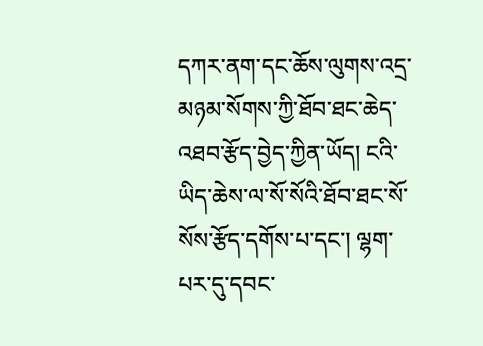དཀར་ནག་དང་ཆོས་ལུགས་འདྲ་མཉམ་སོགས་ཀྱི་ཐོབ་ཐང་ཆེད་འཐབ་རྩོད་བྱེད་ཀྱིན་ཡོད། ངའི་ཡིད་ཆེས་ལ་སོ་སོའི་ཐོབ་ཐང་སོ་སོས་རྩོད་དགོས་པ་དང་། ལྷག་པར་དུ་དབང་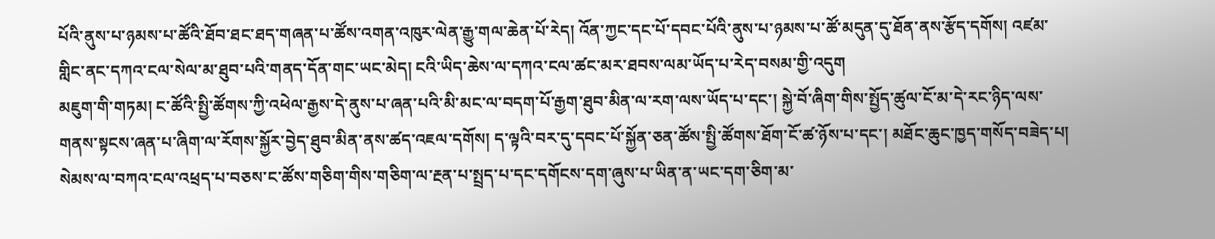པོའི་ནུས་པ་ཉམས་པ་ཚོའི་ཐོབ་ཐང་ཐད་གཞན་པ་ཚོས་འགན་འཁུར་ལེན་རྒྱུ་གལ་ཆེན་པོ་རེད། འོན་ཀྱང་དང་པོ་དབང་པོའི་ནུས་པ་ཉམས་པ་ཚོ་མདུན་དུ་ཐོན་ནས་རྩོད་དགོས། འཛམ་གླིང་ནང་དཀའ་ངལ་སེལ་མ་ཐུབ་པའི་གནད་དོན་གང་ཡང་མེད། ངའི་ཡིད་ཆེས་ལ་དཀའ་ངལ་ཚང་མར་ཐབས་ལམ་ཡོད་པ་རེད་བསམ་གྱི་འདུག
མཇུག་གི་གཏམ། ང་ཚོའི་སྤྱི་ཚོགས་ཀྱི་འཕེལ་རྒྱས་དེ་ནུས་པ་ཞན་པའི་མི་མང་ལ་བདག་པོ་རྒྱག་ཐུབ་མིན་ལ་རག་ལས་ཡོད་པ་དང་། སྐྱེ་བོ་ཞིག་གིས་སྤྱོད་ཚུལ་ངོ་མ་དེ་རང་ཉིད་ལས་གནས་སྟངས་ཞན་པ་ཞིག་ལ་རོགས་སྐྱོར་བྱེད་ཐུབ་མིན་ནས་ཚད་འཇལ་དགོས། ད་ལྟའི་བར་དུ་དབང་པོ་སྐྱོན་ཅན་ཚོས་སྤྱི་ཚོགས་ཐོག་ངོ་ཚ་ཉོས་པ་དང་། མཐོང་ཆུང་ཁྱད་གསོད་བཟེད་པ། སེམས་ལ་བཀའ་ངལ་འཕྲད་པ་བཅས་ང་ཚོས་གཅིག་གིས་གཅིག་ལ་རྔན་པ་སྤྲད་པ་དང་དགོངས་དག་ཞུས་པ་ཡིན་ན་ཡང་དག་ཅིག་མ་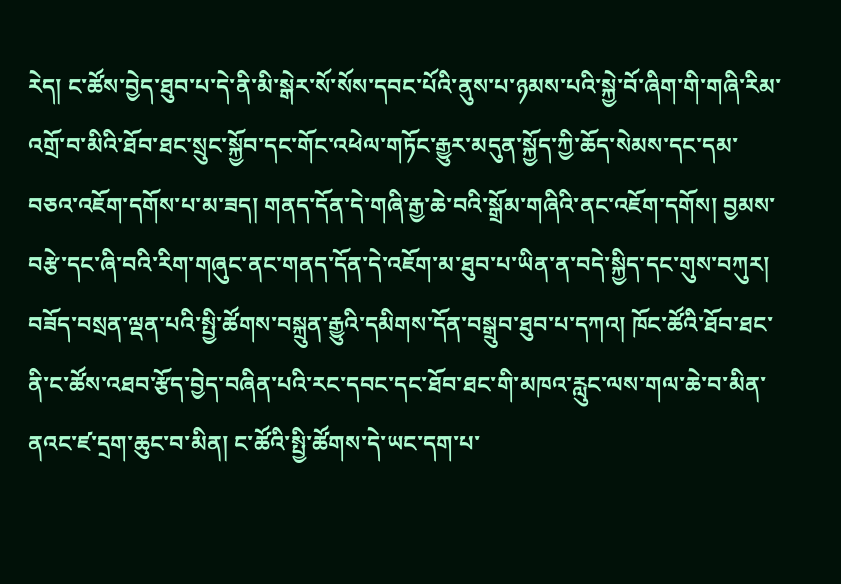རེད། ང་ཚོས་བྱེད་ཐུབ་པ་དེ་ནི་མི་སྒེར་སོ་སོས་དབང་པོའི་ནུས་པ་ཉམས་པའི་སྐྱེ་བོ་ཞིག་གི་གཞི་རིམ་འགྲོ་བ་མིའི་ཐོབ་ཐང་སྲུང་སྐྱོབ་དང་གོང་འཕེལ་གཏོང་རྒྱུར་མདུན་སྐྱོད་ཀྱི་ཆོད་སེམས་དང་དམ་བཅའ་འཇོག་དགོས་པ་མ་ཟད། གནད་དོན་དེ་གཞི་རྒྱ་ཆེ་བའི་སྒྲོམ་གཞིའི་ནང་འཇོག་དགོས། བྱམས་བརྩེ་དང་ཞི་བའི་རིག་གཞུང་ནང་གནད་དོན་དེ་འཇོག་མ་ཐུབ་པ་ཡིན་ན་བདེ་སྐྱིད་དང་གུས་བཀུར། བཟོད་བསྲན་ལྡན་པའི་སྤྱི་ཚོགས་བསྐྲུན་རྒྱུའི་དམིགས་དོན་བསྒྲུབ་ཐུབ་པ་དཀའ། ཁོང་ཚོའི་ཐོབ་ཐང་ནི་ང་ཚོས་འཐབ་རྩོད་བྱེད་བཞིན་པའི་རང་དབང་དང་ཐོབ་ཐང་གི་མཁའ་རླུང་ལས་གལ་ཆེ་བ་མིན་ནའང་ཛ་དྲག་ཆུང་བ་མིན། ང་ཚོའི་སྤྱི་ཚོགས་དེ་ཡང་དག་པ་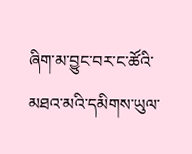ཞིག་མ་བྱུང་བར་ང་ཚོའི་མཐའ་མའི་དམིགས་ཡུལ་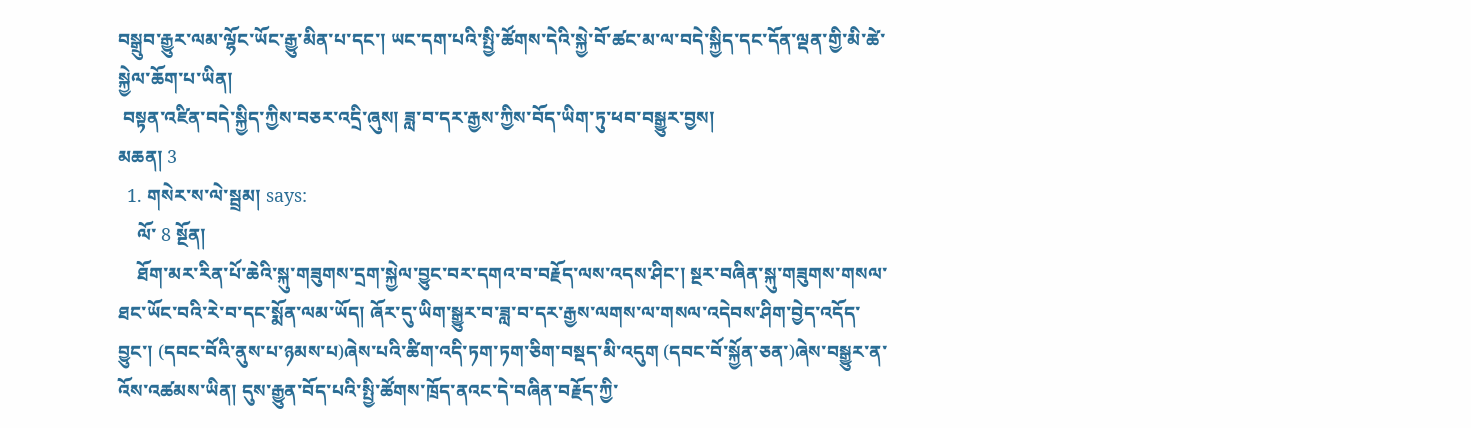བསྒྲུབ་རྒྱུར་ལམ་ལྷོང་ཡོང་རྒྱུ་མིན་པ་དང་། ཡང་དག་པའི་སྤྱི་ཚོགས་དེའི་སྐྱེ་བོ་ཚང་མ་ལ་བདེ་སྐྱིད་དང་དོན་ལྡན་གྱི་མི་ཚེ་སྐྱེལ་ཆོག་པ་ཡིན།
 བསྟན་འཛིན་བདེ་སྐྱིད་ཀྱིས་བཅར་འདྲི་ཞུས། ཟླ་བ་དར་རྒྱས་ཀྱིས་བོད་ཡིག་ཏུ་ཕབ་བསྒྱུར་བྱས།
མཆན། 3
  1. གསེར་ས་ལེ་སྦྲམ། says:
    ལོ་ 8 སྔོན།
    ཐོག་མར་རིན་པོ་ཆེའི་སྐུ་གཟུགས་དྲག་སྐྱེལ་བྱུང་བར་དགའ་བ་བརྗོད་ལས་འདས་ཤིང་། སྔར་བཞིན་སྐུ་གཟུགས་གསལ་ཐང་ཡོང་བའི་རེ་བ་དང་སྨོན་ལམ་ཡོད། ཞོར་དུ་ཡིག་སྒྱུར་བ་ཟླ་བ་དར་རྒྱས་ལགས་ལ་གསལ་འདེབས་ཤིག་བྱེད་འདོད་བྱུང་། (དབང་བོའི་ནུས་པ་ཉམས་པ)ཞེས་པའི་ཚིག་འདི་ཏག་ཏག་ཅིག་བསྡད་མི་འདུག (དབང་བོ་སྐྱོན་ཅན་)ཞེས་བསྒྱུར་ན་འོས་འཚམས་ཡིན། དུས་རྒྱུན་བོད་པའི་སྤྱི་ཚོགས་ཁྲོད་ནའང་དེ་བཞིན་བརྗོད་ཀྱི་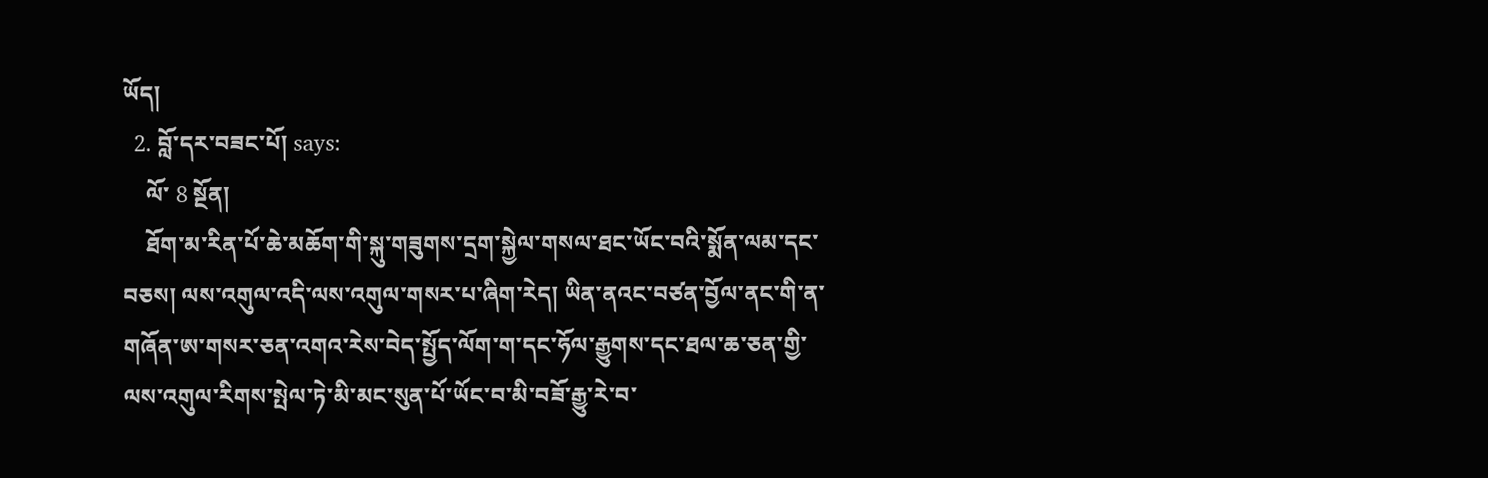ཡོད།
  2. བློ་དར་བཟང་པོ། says:
    ལོ་ 8 སྔོན།
    ཐོག་མ་རིན་པོ་ཆེ་མཆོག་གི་སྐུ་གཟུགས་དྲག་སྐྱེལ་གསལ་ཐང་ཡོང་བའི་སྨོན་ལམ་དང་བཅས། ལས་འགུལ་འདི་ལས་འགུལ་གསར་པ་ཞིག་རེད། ཡིན་ནའང་བཙན་བྱོལ་ནང་གི་ན་གཞོན་ཨ་གསར་ཅན་འགའ་རེས་བེད་སྤྱོད་ལོག་ག་དང་ཧོལ་རྒྱུགས་དང་ཐལ་ཆ་ཅན་གྱི་ལས་འགུལ་རིགས་སྤེལ་ཏེ་མི་མང་སུན་པོ་ཡོང་བ་མི་བཟོ་རྒྱུ་རེ་བ་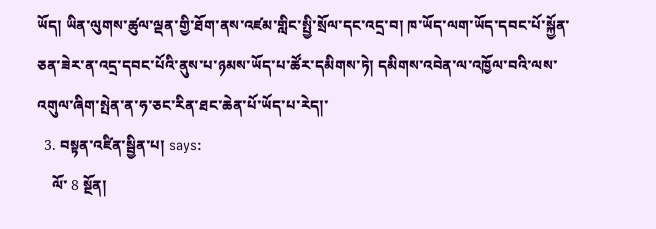ཡོད། ཡིན་ལུགས་ཚུལ་ལྡན་གྱི་ཐོག་ནས་འཛམ་གླིང་སྤྱི་སྲོལ་དང་འདྲ་བ། ཁ་ཡོད་ལག་ཡོད་དབང་པོ་སྐྱོན་ཅན་ཟེར་ན་འདྲ་དབང་པོའི་ནུས་པ་ཉམས་ཡོད་པ་ཚོར་དམིགས་ཏེ། དམིགས་འབེན་ལ་འཁྱོལ་བའི་ལས་འགུལ་ཞིག་སྤེན་ན་ཧ་ཅང་རིན་ཐང་ཆེན་པོ་ཡོད་པ་རེད།་
  3. བསྟན་འཛིན་སྦྱིན་པ། says:
    ལོ་ 8 སྔོན།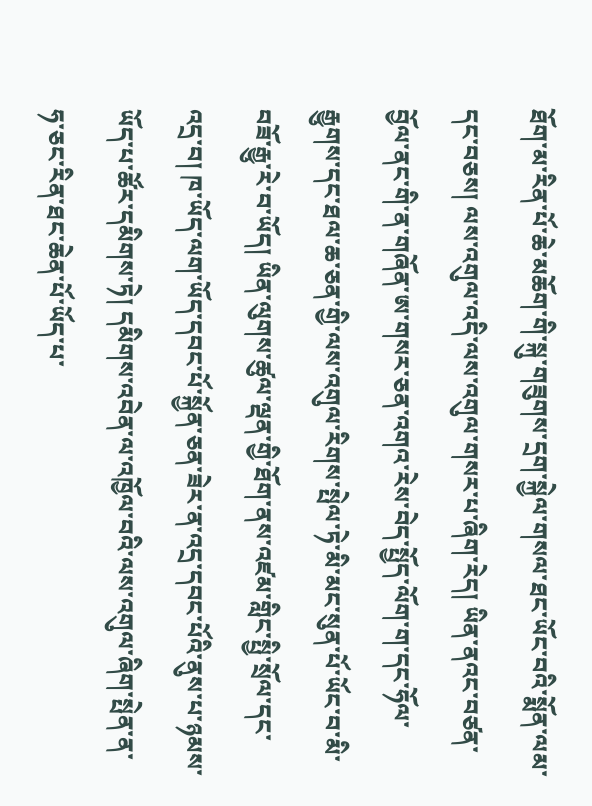ཐོག་མ་རིན་པོ་ཆེ་མཆོག་གི་སྐུ་གཟུགས་དྲག་སྐྱེལ་གསལ་ཐང་ཡོང་བའི་སྨོན་ལམ་དང་བཅས། ལས་འགུལ་འདི་ལས་འགུལ་གསར་པ་ཞིག་རེད། ཡིན་ནའང་བཙན་བྱོལ་ནང་གི་ན་གཞོན་ཨ་གསར་ཅན་འགའ་རེས་བེད་སྤྱོད་ལོག་ག་དང་ཧོལ་རྒྱུགས་དང་ཐལ་ཆ་ཅན་གྱི་ལས་འགུལ་རིགས་སྤེལ་ཏེ་མི་མང་སུན་པོ་ཡོང་བ་མི་བཟོ་རྒྱུ་རེ་བ་ཡོད། ཡིན་ལུགས་ཚུལ་ལྡན་གྱི་ཐོག་ནས་འཛམ་གླིང་སྤྱི་སྲོལ་དང་འདྲ་བ། ཁ་ཡོད་ལག་ཡོད་དབང་པོ་སྐྱོན་ཅན་ཟེར་ན་འདྲ་དབང་པོའི་ནུས་པ་ཉམས་ཡོད་པ་ཚོར་དམིགས་ཏེ། དམིགས་འབེན་ལ་འཁྱོལ་བའི་ལས་འགུལ་ཞིག་སྤེན་ན་ཧ་ཅང་རིན་ཐང་ཆེན་པོ་ཡོད་པ་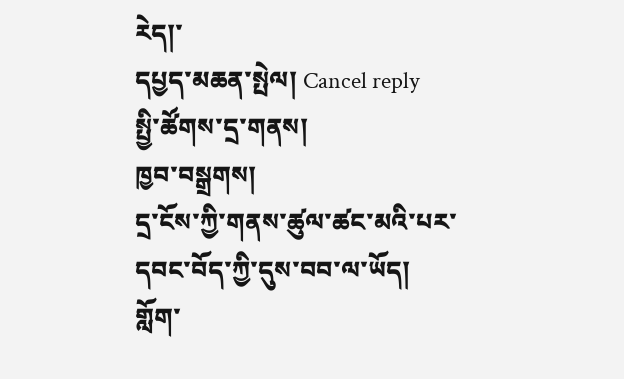རེད།་
དཔྱད་མཆན་སྤེལ། Cancel reply
སྤྱི་ཚོགས་དྲ་གནས།
ཁྱབ་བསྒྲགས།
དྲ་ངོས་ཀྱི་གནས་ཚུལ་ཚང་མའི་པར་དབང་བོད་ཀྱི་དུས་བབ་ལ་ཡོད།
གློག་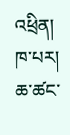འཕྲིན།
ཁ་པར།
ཆ་ཚང་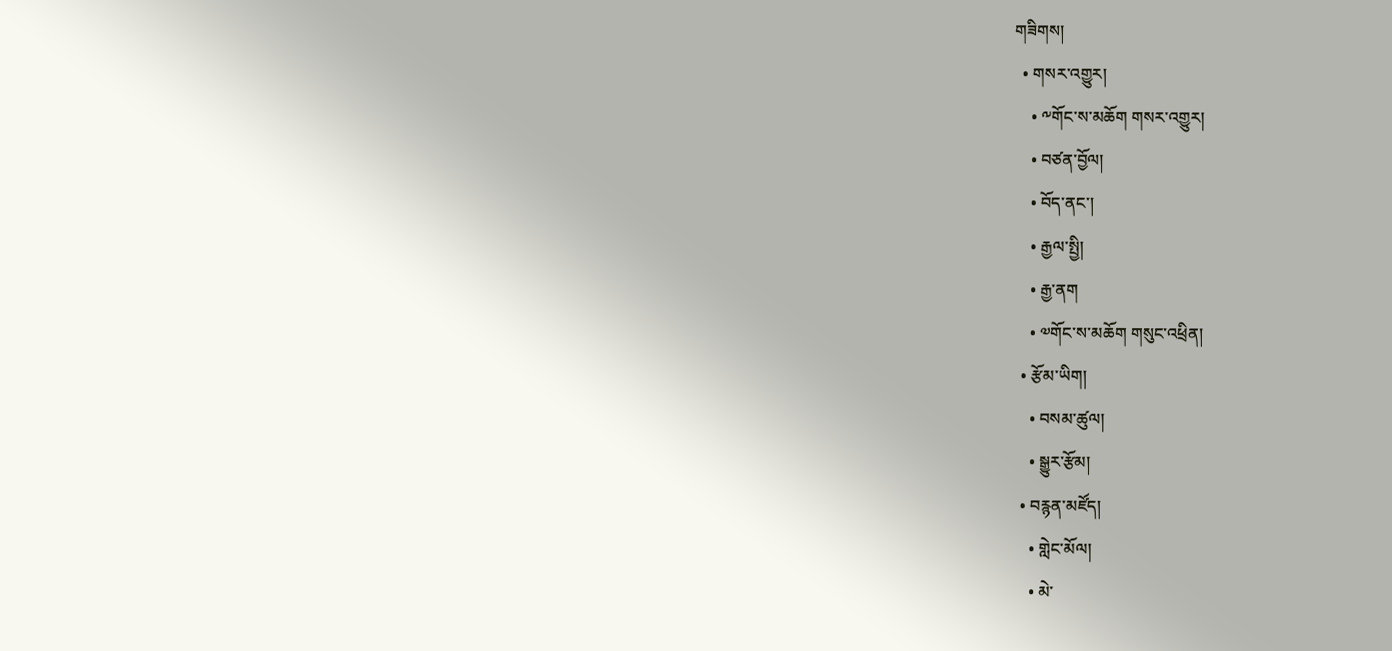གཟིགས།
  • གསར་འགྱུར།
    • ༸གོང་ས་མཆོག གསར་འགྱུར།
    • བཙན་བྱོལ།
    • བོད་ནང་།
    • རྒྱལ་སྤྱི།
    • རྒྱ་ནག
    • ༧གོང་ས་མཆོག གསུང་འཕྲིན།
  • རྩོམ་ཡིག།
    • བསམ་ཚུལ།
    • སྒྱུར་རྩོམ།
  • བརྙན་མཛོད།
    • གླེང་མོལ།
    • མེ་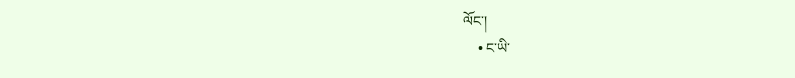ལོང་།
    • ང་ཡི་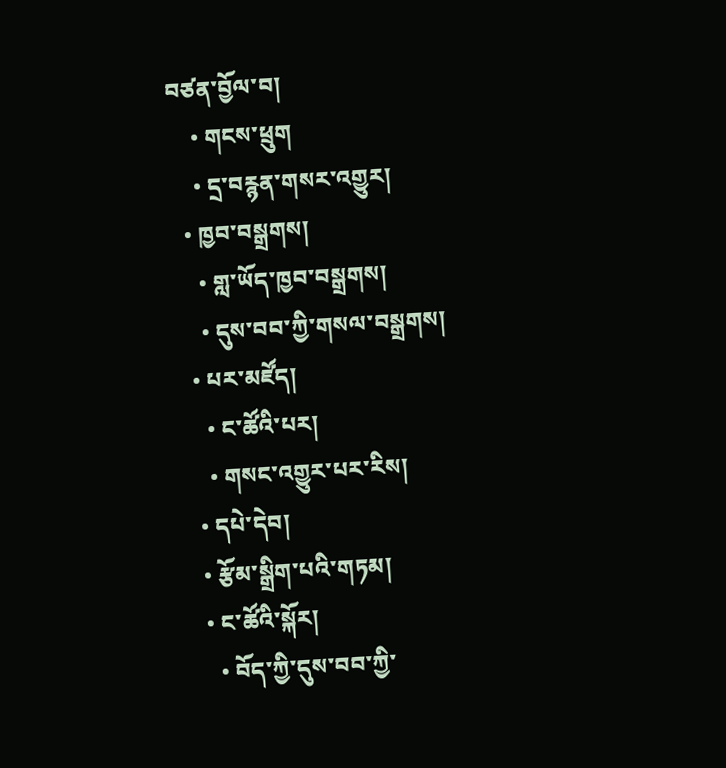བཙན་བྱོལ་བ།
    • གངས་ཕྲུག
    • དྲ་བརྙན་གསར་འགྱུར།
  • ཁྱབ་བསྒྲགས།
    • གླ་ཡོད་ཁྱབ་བསྒྲགས།
    • དུས་བབ་ཀྱི་གསལ་བསྒྲགས།
  • པར་མཛོད།
    • ང་ཚོའི་པར།
    • གསང་འགྱུར་པར་རིས།
  • དཔེ་དེབ།
  • རྩོམ་སྒྲིག་པའི་གཏམ།
  • ང་ཚོའི་སྐོར།
    • བོད་ཀྱི་དུས་བབ་ཀྱི་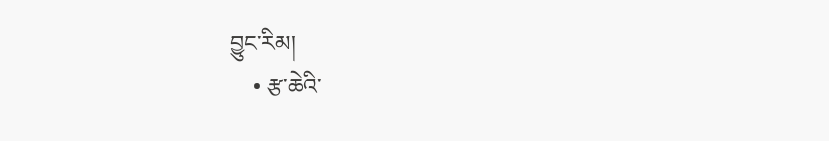བྱུང་རིམ།
    • རྩ་ཆེའི་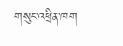གསུང་འཕྲིན་ཁག